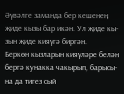Әүвәлге заманда бер кешенең җиде кызы бар икән. Ул җиде кы-зын җиде кияүгә биргән.
Беркөн кызларын кияүләре белән бергә кунакка чакырып, барысы-на да тигез сый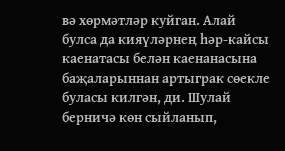вә хөрмәтләр куйган. Алай булса да кияүләрнең һәр-кайсы каенатасы белән каенанасына баҗаларыннан артыграк сөекле буласы килгән, ди. Шулай берничә көн сыйланып,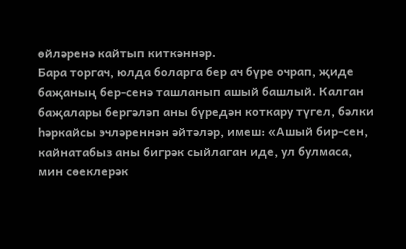өйләренә кайтып киткәннәр.
Бара торгач, юлда боларга бер ач бүре очрап, җиде баҗаның бер-сенә ташланып ашый башлый. Калган баҗалары бергәләп аны бүредән коткару түгел, бәлки һәркайсы эчләреннән әйтәләр, имеш: «Ашый бир-сен, кайнатабыз аны бигрәк сыйлаган иде, ул булмаса, мин сөеклерәк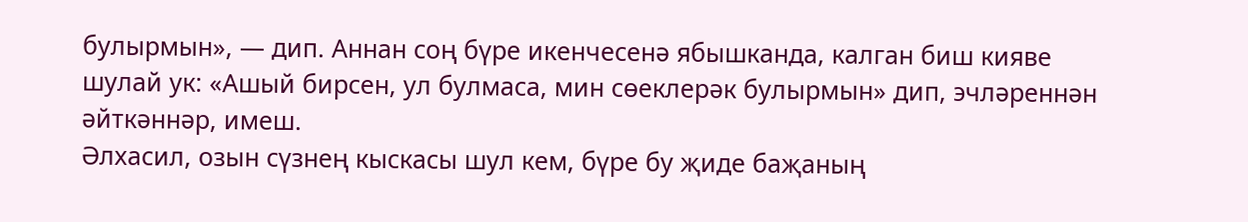булырмын», — дип. Аннан соң бүре икенчесенә ябышканда, калган биш кияве шулай ук: «Ашый бирсен, ул булмаса, мин сөеклерәк булырмын» дип, эчләреннән әйткәннәр, имеш.
Әлхасил, озын сүзнең кыскасы шул кем, бүре бу җиде баҗаның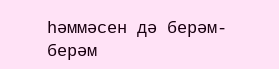һәммәсен дә берәм-берәм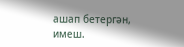ашап бетергән, имеш.